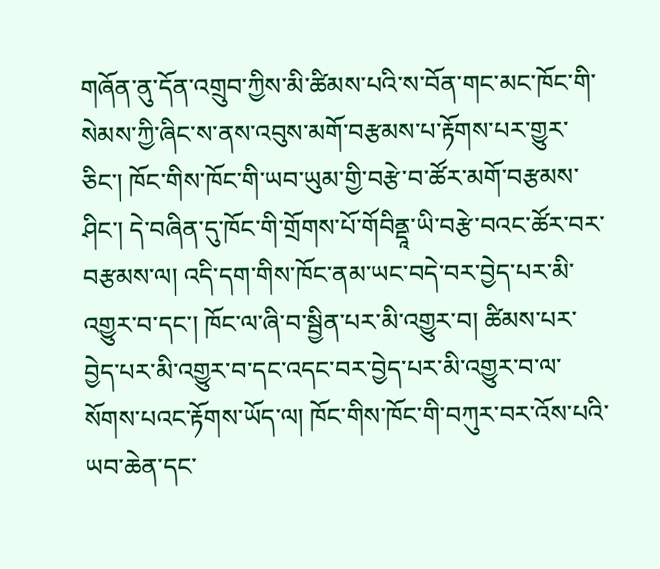གཞོན་ནུ་དོན་འགྲུབ་ཀྱིས་མི་ཚིམས་པའི་ས་བོན་གང་མང་ཁོང་གི་སེམས་ཀྱི་ཞིང་ས་ནས་འབུས་མགོ་བརྩམས་པ་རྟོགས་པར་གྱུར་ཅིང་། ཁོང་གིས་ཁོང་གི་ཡབ་ཡུམ་གྱི་བརྩེ་བ་ཚོར་མགོ་བརྩམས་ཤིང་། དེ་བཞིན་དུ་ཁོང་གི་གྲོགས་པོ་གོབིནྡཱ་ཡི་བརྩེ་བའང་ཚོར་བར་བརྩམས་ལ། འདི་དག་གིས་ཁོང་ནམ་ཡང་བདེ་བར་བྱེད་པར་མི་འགྱུར་བ་དང་། ཁོང་ལ་ཞི་བ་སྦྱིན་པར་མི་འགྱུར་བ། ཚིམས་པར་བྱེད་པར་མི་འགྱུར་བ་དང་འདང་བར་བྱེད་པར་མི་འགྱུར་བ་ལ་སོགས་པའང་རྟོགས་ཡོད་ལ། ཁོང་གིས་ཁོང་གི་བཀུར་བར་འོས་པའི་ཡབ་ཆེན་དང་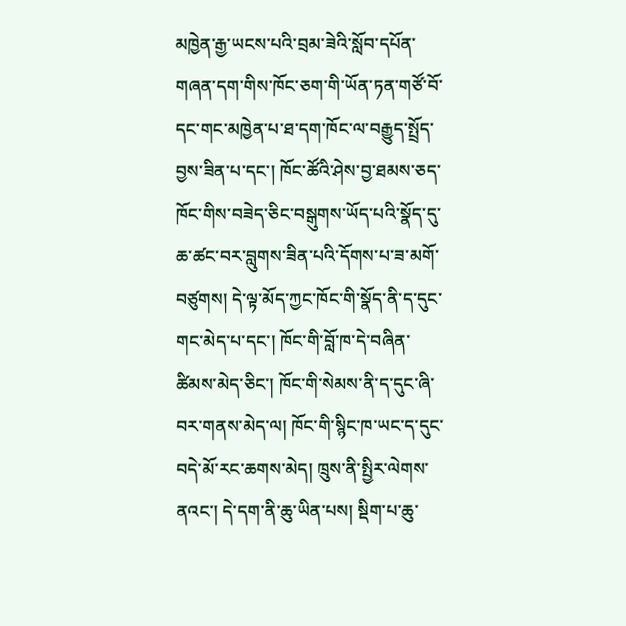མཁྱེན་རྒྱ་ཡངས་པའི་བྲམ་ཟེའི་སློབ་དཔོན་གཞན་དག་གིས་ཁོང་ཅག་གི་ཡོན་ཏན་གཙོ་བོ་དང་གང་མཁྱེན་པ་ཐ་དག་ཁོང་ལ་བརྒྱུད་སྤྲོད་བྱས་ཟིན་པ་དང་། ཁོང་ཚོའི་ཤེས་བྱ་ཐམས་ཅད་ཁོང་གིས་བཟེད་ཅིང་བསྒུགས་ཡོད་པའི་སྣོད་དུ་ཆ་ཚང་བར་བླུགས་ཟིན་པའི་དོགས་པ་ཟ་མགོ་བཙུགས། དེ་ལྟ་མོད་ཀྱང་ཁོང་གི་སྣོད་ནི་ད་དུང་གང་མེད་པ་དང་། ཁོང་གི་བློ་ཁ་དེ་བཞིན་ཚིམས་མེད་ཅིང་། ཁོང་གི་སེམས་ནི་ད་དུང་ཞི་བར་གནས་མེད་ལ། ཁོང་གི་སྙིང་ཁ་ཡང་ད་དུང་བདེ་མོ་རང་ཆགས་མེད། ཁྲུས་ནི་སྤྱིར་ལེགས་ནའང་། དེ་དག་ནི་ཆུ་ཡིན་པས། སྡིག་པ་ཆུ་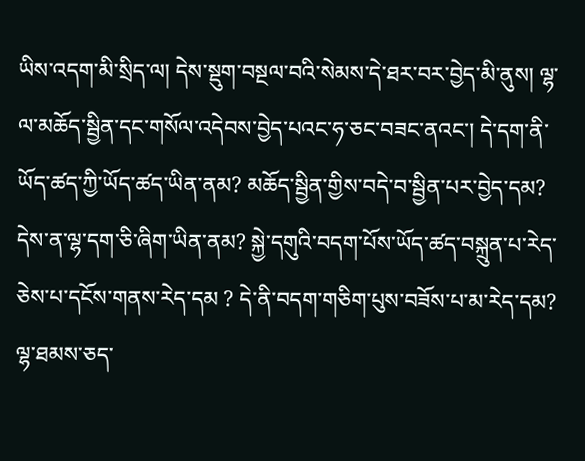ཡིས་འདག་མི་སྲིད་ལ། དེས་སྡུག་བསྔལ་བའི་སེམས་དེ་ཐར་བར་བྱེད་མི་ནུས། ལྷ་ལ་མཆོད་སྦྱིན་དང་གསོལ་འདེབས་བྱེད་པའང་ཧ་ཅང་བཟང་ནའང་། དེ་དག་ནི་ཡོད་ཚད་ཀྱི་ཡོད་ཚད་ཡིན་ནམ? མཆོད་སྦྱིན་གྱིས་བདེ་བ་སྦྱིན་པར་བྱེད་དམ? དེས་ན་ལྷ་དག་ཅི་ཞིག་ཡིན་ནམ? སྐྱེ་དགུའི་བདག་པོས་ཡོད་ཚད་བསྐྲུན་པ་རེད་ཅེས་པ་དངོས་གནས་རེད་དམ ? དེ་ནི་བདག་གཅིག་པུས་བཟོས་པ་མ་རེད་དམ? ལྷ་ཐམས་ཅད་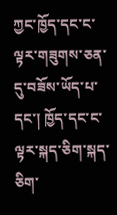ཀྱང་ཁྱོད་དང་ང་ལྟར་གཟུགས་ཅན་དུ་བཟོས་ཡོད་པ་དང་། ཁྱོད་དང་ང་ལྟར་སྐད་ཅིག་སྐད་ཅིག་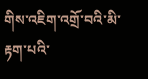གིས་འཇིག་འགྲོ་བའི་མི་རྟག་པའི་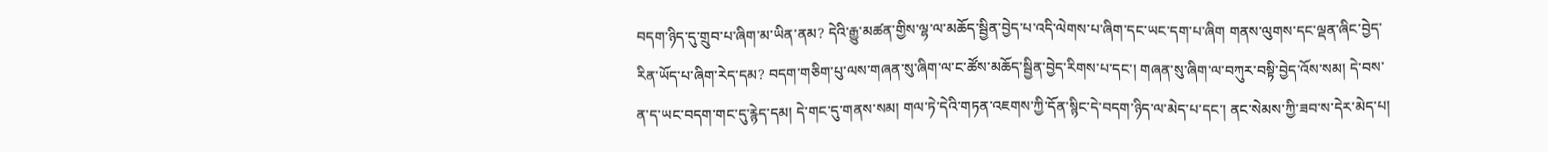བདག་ཉིད་དུ་གྲུབ་པ་ཞིག་མ་ཡིན་ནམ? དེའི་རྒྱུ་མཚན་གྱིས་ལྷ་ལ་མཆོད་སྦྱིན་བྱེད་པ་འདི་ལེགས་པ་ཞིག་དང་ཡང་དག་པ་ཞིག གནས་ལུགས་དང་ལྡན་ཞིང་བྱེད་རིན་ཡོད་པ་ཞིག་རེད་དམ? བདག་གཅིག་པུ་ལས་གཞན་སུ་ཞིག་ལ་ང་ཚོས་མཆོད་སྦྱིན་བྱེད་རིགས་པ་དང་། གཞན་སུ་ཞིག་ལ་བཀུར་བསྟི་བྱེད་འོས་སམ། དེ་བས་ན་ད་ཡང་བདག་གང་དུ་རྙེད་དམ། དེ་གང་དུ་གནས་སམ། གལ་ཏེ་དེའི་གཏན་འཇགས་ཀྱི་དོན་སྙིང་དེ་བདག་ཉིད་ལ་མེད་པ་དང་། ནང་སེམས་ཀྱི་ཟབ་ས་དེར་མེད་པ།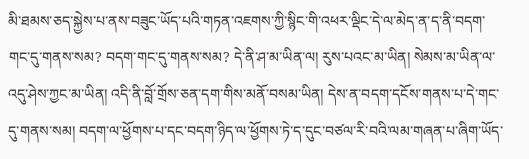མི་ཐམས་ཅད་སྐྱེས་པ་ནས་བཟུང་ཡོད་པའི་གཏན་འཇགས་ཀྱི་སྙིང་གི་འཕར་ལྡིང་དེ་ལ་མེད་ན་ད་ནི་བདག་གང་དུ་གནས་སམ? བདག་གང་དུ་གནས་སམ? དེ་ནི་ཤ་མ་ཡིན་ལ། རུས་པའང་མ་ཡིན། སེམས་མ་ཡིན་ལ་འདུ་ཤེས་ཀྱང་མ་ཡིན། འདི་ནི་བློ་གྲོས་ཅན་དག་གིས་མནོ་བསམ་ཡིན། དེས་ན་བདག་དངོས་གནས་པ་དེ་གང་དུ་གནས་སམ། བདག་ལ་ཕྱོགས་པ་དང་བདག་ཉིད་ལ་ཕྱོགས་ཏེ་ད་དུང་བཙལ་རི་བའི་ལམ་གཞན་པ་ཞིག་ཡོད་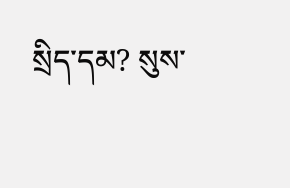སྲིད་དམ? སུས་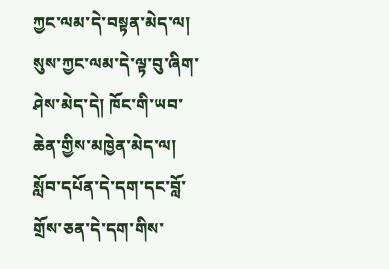ཀྱང་ལམ་དེ་བསྟན་མེད་ལ། སུས་ཀྱང་ལམ་དེ་ལྟ་བུ་ཞིག་ཤེས་མེད་དེ། ཁོང་གི་ཡབ་ཆེན་གྱིས་མཁྱེན་མེད་ལ། སློབ་དཔོན་དེ་དག་དང་བློ་གྲོས་ཅན་དེ་དག་གིས་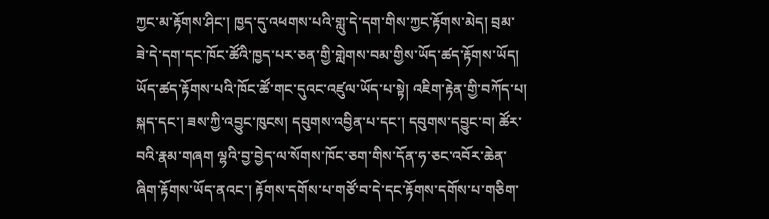ཀྱང་མ་རྟོགས་ཤིང་། ཁྱད་དུ་འཕགས་པའི་གླུ་དེ་དག་གིས་ཀྱང་རྟོགས་མེད། བྲམ་ཟེ་དེ་དག་དང་ཁོང་ཚོའི་ཁྱད་པར་ཅན་གྱི་གླེགས་བམ་གྱིས་ཡོད་ཚད་རྟོགས་ཡོད། ཡོད་ཚད་རྟོགས་པའི་ཁོང་ཚོ་གང་དུའང་འཛུལ་ཡོད་པ་སྟེ། འཇིག་རྟེན་གྱི་བཀོད་པ། སྐད་དང་། ཟས་ཀྱི་འབྱུང་ཁུངས། དབུགས་འབྱིན་པ་དང་། དབུགས་དབྱུང་བ། ཚོར་བའི་རྣམ་གཞག ལྷའི་བྱ་བྱེད་ལ་སོགས་ཁོང་ཅག་གིས་དོན་ཧ་ཅང་འབོར་ཆེན་ཞིག་རྟོགས་ཡོད་ནའང་། རྟོགས་དགོས་པ་གཙོ་བ་དེ་དང་རྟོགས་དགོས་པ་གཅིག་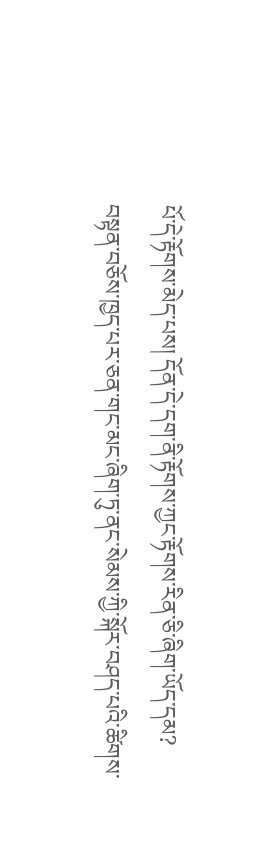པོ་དེ་རྟོགས་མེད་པས། དོན་དེ་དག་ནི་རྟོགས་ཀྱང་རྟོགས་རིན་ཅི་ཞིག་ཡོད་དམ?
བསྟན་བཅོས་ཁྱད་པར་ཅན་གང་མང་ཞིག་ཏུ་ནང་སེམས་ཀྱི་སྐོར་བཤད་པའི་ཚིགས་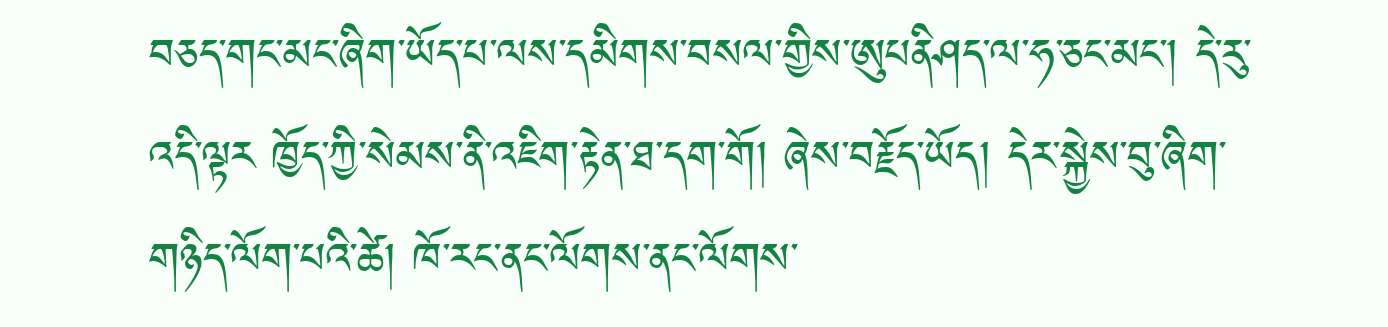བཅད་གང་མང་ཞིག་ཡོད་པ་ལས་དམིགས་བསལ་གྱིས་ཨུཔནིཤད་ལ་ཧ་ཅང་མང་། དེ་རུ་འདི་ལྟར ཁྱོད་ཀྱི་སེམས་ནི་འཇིག་རྟེན་ཐ་དག་གོ། ཞེས་བརྗོད་ཡོད། དེར་སྐྱེས་བུ་ཞིག་གཉིད་ལོག་པའི་ཚེ། ཁོ་རང་ནང་ལོགས་ནང་ལོགས་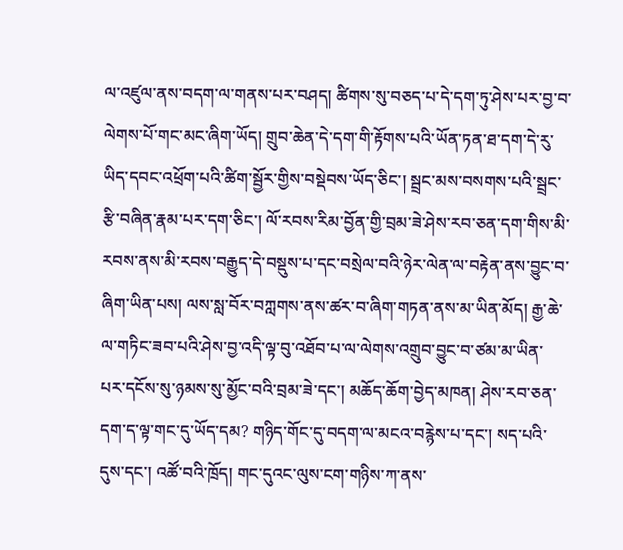ལ་འཛུལ་ནས་བདག་ལ་གནས་པར་བཤད། ཚིགས་སུ་བཅད་པ་དེ་དག་ཏུ་ཤེས་པར་བྱ་བ་ལེགས་པོ་གང་མང་ཞིག་ཡོད། གྲུབ་ཆེན་དེ་དག་གི་རྟོགས་པའི་ཡོན་ཏན་ཐ་དག་དེ་རུ་ཡིད་དབང་འཕྲོག་པའི་ཚིག་སྦྱོར་གྱིས་བསྡེབས་ཡོད་ཅིང་། སྦྲང་མས་བསགས་པའི་སྦྲང་རྩི་བཞིན་རྣམ་པར་དག་ཅིང་། ལོ་རབས་རིམ་བྱོན་གྱི་བྲམ་ཟེ་ཤེས་རབ་ཅན་དག་གིས་མི་རབས་ནས་མི་རབས་བརྒྱུད་དེ་བསྡུས་པ་དང་བསྲེལ་བའི་ཉེར་ལེན་ལ་བརྟེན་ནས་བྱུང་བ་ཞིག་ཡིན་པས། ལས་སླ་བོར་བཀླགས་ནས་ཚར་བ་ཞིག་གཏན་ནས་མ་ཡིན་མོད། རྒྱ་ཆེ་ལ་གཏིང་ཟབ་པའི་ཤེས་བྱ་འདི་ལྟ་བུ་འཐོབ་པ་ལ་ལེགས་འགྲུབ་བྱུང་བ་ཙམ་མ་ཡིན་པར་དངོས་སུ་ཉམས་སུ་མྱོང་བའི་བྲམ་ཟེ་དང་། མཆོད་ཆོག་བྱེད་མཁན། ཤེས་རབ་ཅན་དག་ད་ལྟ་གང་དུ་ཡོད་དམ? གཉིད་གོང་དུ་བདག་ལ་མངའ་བརྙེས་པ་དང་། སད་པའི་དུས་དང་། འཚོ་བའི་ཁྲོད། གང་དུའང་ལུས་ངག་གཉིས་ཀ་ནས་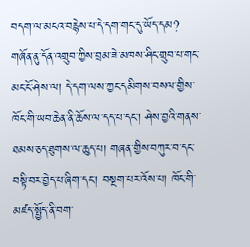བདག་ལ་མངའ་བརྙེས་པ་དེ་དག་གང་དུ་ཡོད་དམ? གཞོན་ནུ་དོན་འགྲུབ་ཀྱིས་བྲམ་ཟེ་མཁས་ཤིང་གྲུབ་པ་གང་མང་ངོ་ཤེས་ལ། དེ་དག་ལས་ཀྱང་དམིགས་བསལ་གྱིས་ཁོང་གི་ཡབ་ཆེན་ནི་ཆོས་ལ་དད་པ་དང་། ཤེས་བྱའི་གནས་ཐམས་ཅད་ཐུགས་ལ་ཆུད་པ། གཞན་གྱིས་བཀུར་བ་དང་བསྟི་བར་བྱེད་པ་ཞིག་དང་། བསྔག་པར་འོས་པ། ཁོང་གི་མཛད་སྤྱོད་ནི་བག་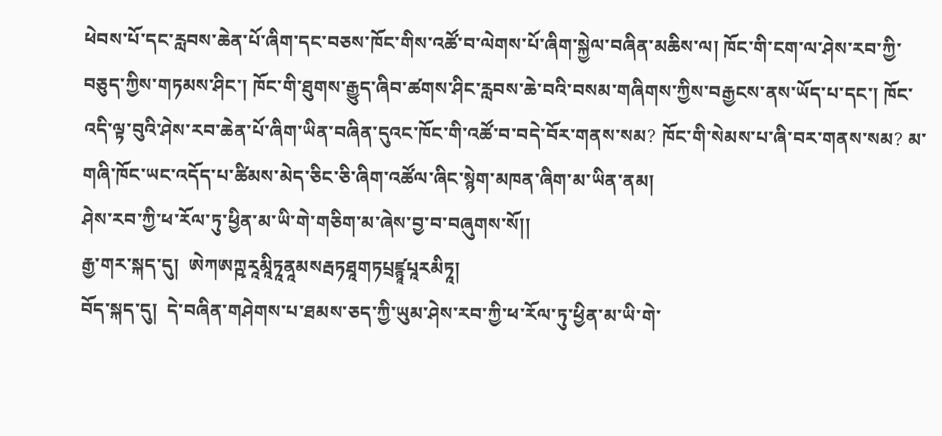ཕེབས་པོ་དང་རླབས་ཆེན་པོ་ཞིག་དང་བཅས་ཁོང་གིས་འཚོ་བ་ལེགས་པོ་ཞིག་སྐྱེལ་བཞིན་མཆིས་ལ། ཁོང་གི་ངག་ལ་ཤེས་རབ་ཀྱི་བཅུད་ཀྱིས་གཏམས་ཤིང་། ཁོང་གི་ཐུགས་རྒྱུད་ཞིབ་ཚགས་ཤིང་རླབས་ཆེ་བའི་བསམ་གཞིགས་ཀྱིས་བརྒྱངས་ནས་ཡོད་པ་དང་། ཁོང་འདི་ལྟ་བུའི་ཤེས་རབ་ཆེན་པོ་ཞིག་ཡིན་བཞིན་དུའང་ཁོང་གི་འཚོ་བ་བདེ་བོར་གནས་སམ? ཁོང་གི་སེམས་པ་ཞི་བར་གནས་སམ? མ་གཞི་ཁོང་ཡང་འདོད་པ་ཚིམས་མེད་ཅིང་ཅི་ཞིག་འཚོལ་ཞིང་སྙེག་མཁན་ཞིག་མ་ཡིན་ནམ།
ཤེས་རབ་ཀྱི་ཕ་རོལ་ཏུ་ཕྱིན་མ་ཡི་གེ་གཅིག་མ་ཞེས་བྱ་བ་བཞུགས་སོ།།
རྒྱ་གར་སྐད་དུ།  ཨེཀཨཀྵརཱམཱིཏཱནཱམསརྦཏཐཱགཏཔྲཛྙཱཔཱརམིཏཱ།
བོད་སྐད་དུ།  དེ་བཞིན་གཤེགས་པ་ཐམས་ཅད་ཀྱི་ཡུམ་ཤེས་རབ་ཀྱི་ཕ་རོལ་ཏུ་ཕྱིན་མ་ཡི་གེ་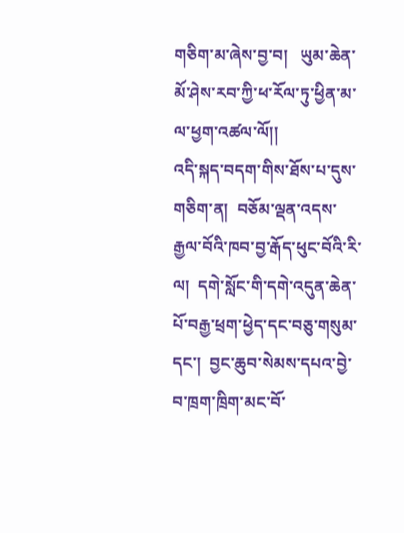གཅིག་མ་ཞེས་བྱ་བ།   ཡུམ་ཆེན་མོ་ཤེས་རབ་ཀྱི་ཕ་རོལ་ཏུ་ཕྱིན་མ་ལ་ཕྱག་འཚལ་ལོ།།
འདི་སྐད་བདག་གིས་ཐོས་པ་དུས་གཅིག་ན།  བཅོམ་ལྡན་འདས་རྒྱལ་བོའི་ཁབ་བྱ་རྒོད་ཕུང་བོའི་རི་ལ།  དགེ་སློང་གི་དགེ་འདུན་ཆེན་པོ་བརྒྱ་ཕྲག་ཕྱེད་དང་བཅུ་གསུམ་དང་།  བྱང་ཆུབ་སེམས་དཔའ་བྱེ་བ་ཁྲག་ཁྲིག་མང་བོ་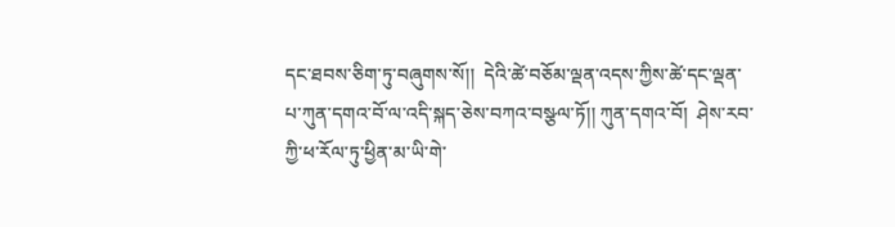དང་ཐབས་ཅིག་ཏུ་བཞུགས་སོ།།  དེའི་ཚེ་བཅོམ་ལྡན་འདས་ཀྱིས་ཚེ་དང་ལྡན་པ་ཀུན་དགའ་བོ་ལ་འདི་སྐད་ཅེས་བཀའ་བསྩལ་ཏོ།། ཀུན་དགའ་བོ།  ཤེས་རབ་ཀྱི་ཕ་རོལ་ཏུ་ཕྱིན་མ་ཡི་གེ་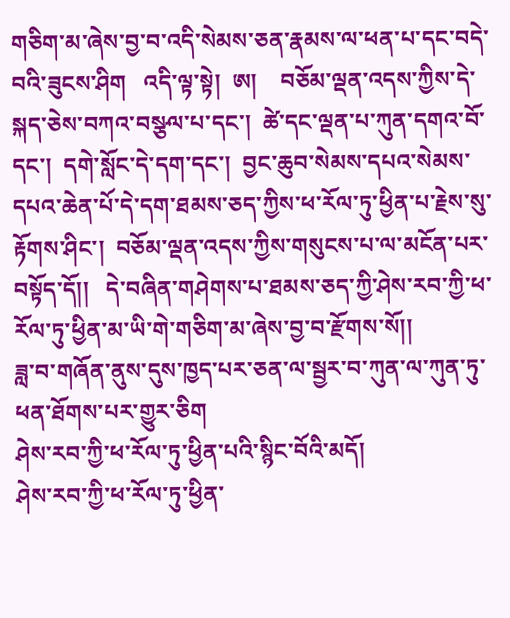གཅིག་མ་ཞེས་བྱ་བ་འདི་སེམས་ཅན་རྣམས་ལ་ཕན་པ་དང་བདེ་བའི་ཟུངས་ཤིག   འདི་ལྟ་སྟེ།  ཨ།    བཅོམ་ལྡན་འདས་ཀྱིས་དེ་སྐད་ཅེས་བཀའ་བསྩལ་པ་དང་།  ཚེ་དང་ལྡན་པ་ཀུན་དགའ་བོ་དང་།  དགེ་སློང་དེ་དག་དང་།  བྱང་ཆུབ་སེམས་དཔའ་སེམས་དཔའ་ཆེན་པོ་དེ་དག་ཐམས་ཅད་ཀྱིས་ཕ་རོལ་ཏུ་ཕྱིན་པ་རྗེས་སུ་རྟོགས་ཤིང་།  བཅོམ་ལྡན་འདས་ཀྱིས་གསུངས་པ་ལ་མངོན་པར་བསྟོད་དོ།།   དེ་བཞིན་གཤེགས་པ་ཐམས་ཅད་ཀྱི་ཤེས་རབ་ཀྱི་ཕ་རོལ་ཏུ་ཕྱིན་མ་ཡི་གེ་གཅིག་མ་ཞེས་བྱ་བ་རྫོགས་སོ།།
ཟླ་བ་གཞོན་ནུས་དུས་ཁྱད་པར་ཅན་ལ་སྦྱར་བ་ཀུན་ལ་ཀུན་ཏུ་ཕན་ཐོགས་པར་གྱུར་ཅིག
ཤེས་རབ་ཀྱི་ཕ་རོལ་ཏུ་ཕྱིན་པའི་སྙིང་བོའི་མདོ།
ཤེས་རབ་ཀྱི་ཕ་རོལ་ཏུ་ཕྱིན་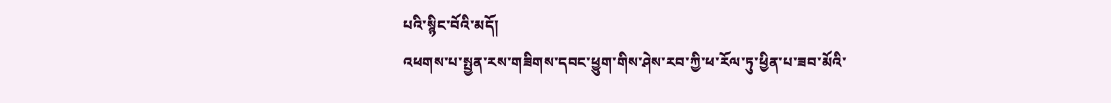པའི་སྙིང་བོའི་མདོ།
འཕགས་པ་སྤྱན་རས་གཟིགས་དབང་ཕྱུག་གིས་ཤེས་རབ་ཀྱི་ཕ་རོལ་ཏུ་ཕྱིན་པ་ཟབ་མོའི་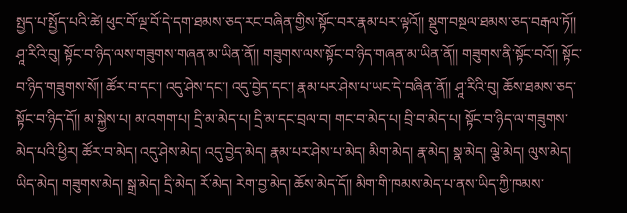སྤྱད་པ་སྤྱོད་པའི་ཚེ། ཕུང་བོ་ལྔ་བོ་དེ་དག་ཐམས་ཅད་རང་བཞིན་གྱིས་སྟོང་བར་རྣམ་པར་ལྟའོ།། སྡུག་བསྔལ་ཐམས་ཅད་བརྒལ་ཏོ།། ཤཱ་རིའི་བུ། སྟོང་བ་ཉིད་ལས་གཟུགས་གཞན་མ་ཡིན་ནོ།། གཟུགས་ལས་སྟོང་བ་ཉིད་གཞན་མ་ཡིན་ནོ།། གཟུགས་ནི་སྟོང་བའོ།། སྟོང་བ་ཉིད་གཟུགས་སོ།། ཚོར་བ་དང་། འདུ་ཤེས་དང་། འདུ་བྱེད་དང་། རྣམ་པར་ཤེས་པ་ཡང་དེ་བཞིན་ནོ།། ཤཱ་རིའི་བུ། ཆོས་ཐམས་ཅད་སྟོང་བ་ཉིད་དོ།། མ་སྐྱེས་པ། མ་འགག་པ། དྲི་མ་མེད་པ། དྲི་མ་དང་བྲལ་བ། གང་བ་མེད་པ། བྲི་བ་མེད་པ། སྟོང་བ་ཉིད་ལ་གཟུགས་མེད་པའི་ཕྱིར། ཚོར་བ་མེད། འདུ་ཤེས་མེད། འདུ་བྱེད་མེད། རྣམ་པར་ཤེས་པ་མེད། མིག་མེད། རྣ་མེད། སྣ་མེད། ལྕེ་མེད། ལུས་མེད། ཡིད་མེད། གཟུགས་མེད། སྒྲ་མེད། དྲི་མེད། རོ་མེད། རེག་བྱ་མེད། ཆོས་མེད་དོ།། མིག་གི་ཁམས་མེད་པ་ནས་ཡིད་ཀྱི་ཁམས་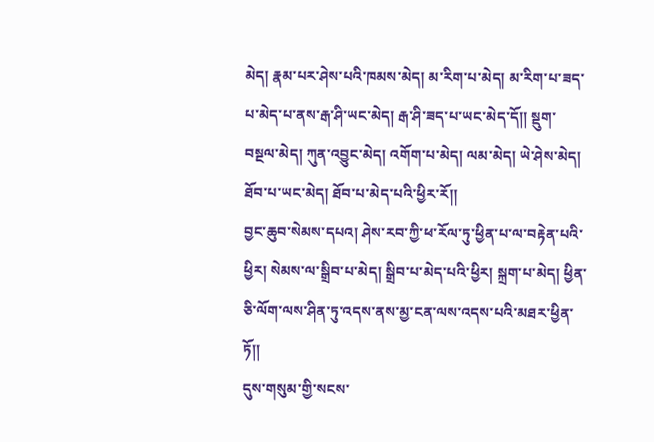མེད། རྣམ་པར་ཤེས་པའི་ཁམས་མེད། མ་རིག་པ་མེད། མ་རིག་པ་ཟད་པ་མེད་པ་ནས་རྒ་ཤི་ཡང་མེད། རྒ་ཤི་ཟད་པ་ཡང་མེད་དོ།། སྡུག་བསྔལ་མེད། ཀུན་འབྱུང་མེད། འགོག་པ་མེད། ལམ་མེད། ཡེ་ཤེས་མེད། ཐོབ་པ་ཡང་མེད། ཐོབ་པ་མེད་པའི་ཕྱིར་རོ།།
བྱང་ཆུབ་སེམས་དཔའ། ཤེས་རབ་ཀྱི་ཕ་རོལ་ཏུ་ཕྱིན་པ་ལ་བརྟེན་པའི་ཕྱིར། སེམས་ལ་སྒྲིབ་པ་མེད། སྒྲིབ་པ་མེད་པའི་ཕྱིར། སྐྲག་པ་མེད། ཕྱིན་ཅི་ལོག་ལས་ཤིན་ཏུ་འདས་ནས་མྱ་ངན་ལས་འདས་པའི་མཐར་ཕྱིན་ཏོ།།
དུས་གསུམ་གྱི་སངས་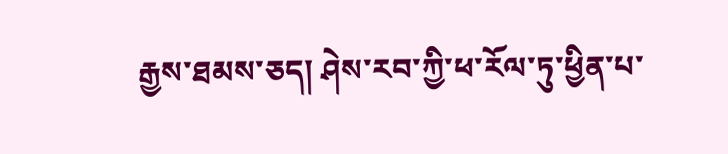རྒྱས་ཐམས་ཅད། ཤེས་རབ་ཀྱི་ཕ་རོལ་ཏུ་ཕྱིན་པ་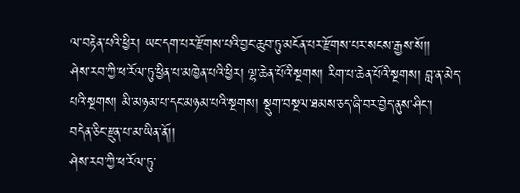ལ་བརྟེན་པའི་ཕྱིར། ཡང་དག་པར་རྫོགས་པའི་བྱང་ཆུབ་ཏུ་མངོན་པར་རྫོགས་པར་སངས་རྒྱས་སོ།།
ཤེས་རབ་ཀྱི་ཕ་རོལ་ཏུ་ཕྱིན་པ་མཁྱེན་པའི་ཕྱིར། ལྷ་ཆེན་པོའི་སྔགས། རིག་པ་ཆེན་པོའི་སྔགས། བླ་ན་མེད་པའི་སྔགས། མི་མཉམ་པ་དང་མཉམ་པའི་སྔགས། སྡུག་བསྔལ་ཐམས་ཅད་ཞི་བར་བྱེད་ནུས་ཤིང་། བདེན་ཅིང་རྫུན་པ་མ་ཡིན་ནོ།།
ཤེས་རབ་ཀྱི་ཕ་རོལ་ཏུ་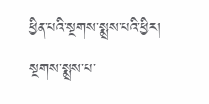ཕྱིན་པའི་སྔགས་སྨྲས་པའི་ཕྱིར། སྔགས་སྨྲས་པ་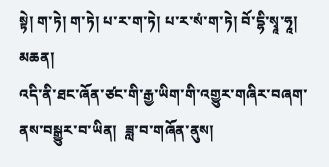སྟེ། ག་ཏེ། ག་ཏེ། པ་ར་ག་ཏེ། པ་ར་སཾ་ག་ཏེ། བོ་དྷི་སྭཱ་ཧཱ།
མཆན།
འདི་ནི་ཐང་ཞོན་ཙང་གི་རྒྱ་ཡིག་གི་འགྱུར་གཞིར་བཞག་ནས་བསྒྱུར་བ་ཡིན།  ཟླ་བ་གཞོན་ནུས།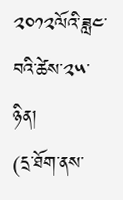༢༠༡༢ལོའི་ཟླ༤་བའི་ཚེས་༢༥་ཉིན།
(དྲ་ཐོག་ནས་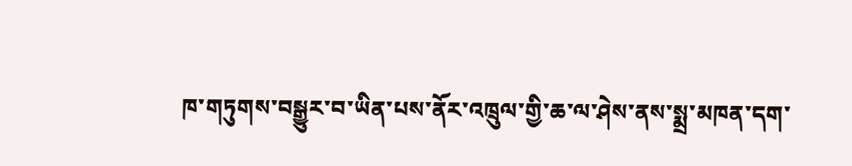ཁ་གཏུགས་བསྒྱུར་བ་ཡིན་པས་ནོར་འཁྲུལ་གྱི་ཆ་ལ་ཤེས་ནས་སྨྲ་མཁན་དག་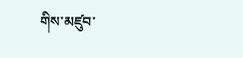གིས་མཛུབ་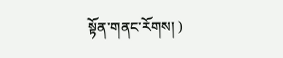སྟོན་གནང་རོགས། )